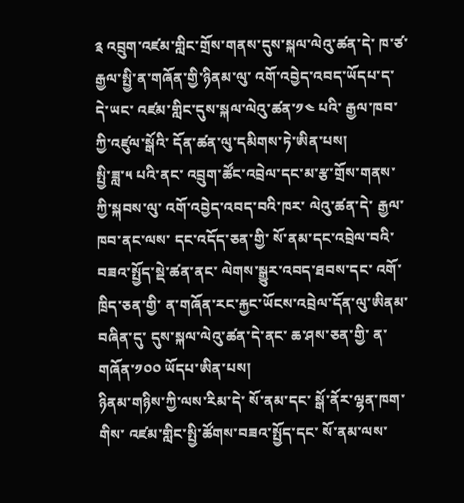༉ འབྲུག་འཛམ་གླིང་གྲོས་གནས་དུས་སྐལ་ལེའུ་ཚན་དེ་ ཁ་ཙ་ རྒྱལ་སྤྱི་ན་གཞོན་གྱི་ཉིནམ་ལུ་ འགོ་འབྱེད་འབད་ཡོདཔ་ད་ དེ་ཡང་ འཛམ་གླིང་དུས་སྐལ་ལེའུ་ཚན་༡༤ པའི་ རྒྱལ་ཁབ་ཀྱི་འཛུལ་སྒོའི་ དོན་ཚན་ལུ་དམིགས་ཏེ་ཨིན་པས།
སྤྱི་ཟླ་༥ པའི་ནང་ འབྲུག་ཚོང་འབྲེལ་དང་མ་རྩ་གྲོས་གནས་ཀྱི་སྐབས་ལུ་ འགོ་འབྱེད་འབད་བའི་ཁར་ ལེའུ་ཚན་དེ་ རྒྱལ་ཁབ་ནང་ལས་ དང་འདོད་ཅན་གྱི་ སོ་ནམ་དང་འབྲེལ་བའི་ བཟའ་སྤྱོད་སྡེ་ཚན་ནང་ ལེགས་སྒྱུར་འབད་ཐབས་དང་ འགོ་ཁྲིད་ཅན་གྱི་ ན་གཞོན་རང་རྐྱང་ཡོངས་འབྲེལ་དོན་ལུ་ཨིནམ་བཞིན་དུ་ དུས་སྐལ་ལེའུ་ཚན་དེ་ནང་ ཆ་ཤས་ཅན་གྱི་ ན་གཞོན་༡༠༠ ཡོདཔ་ཨིན་པས།
ཉིནམ་གཉིས་ཀྱི་ལས་རིམ་དེ་ སོ་ནམ་དང་ སྒོ་ནོར་ལྷན་ཁག་གིས་ འཛམ་གླིང་སྤྱི་ཚོགས་བཟའ་སྤྱོད་དང་ སོ་ནམ་ལས་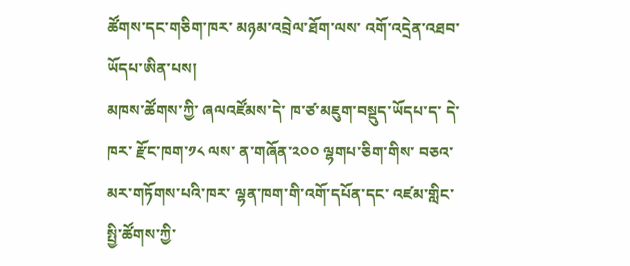ཚོགས་དང་གཅིག་ཁར་ མཉམ་འབྲེལ་ཐོག་ལས་ འགོ་འདྲེན་འཐབ་ཡོདཔ་ཨིན་པས།
མཁས་ཚོགས་ཀྱི་ ཞལའཛོམས་དེ་ ཁ་ཙ་མཇུག་བསྡུད་ཡོདཔ་ད་ དེ་ཁར་ རྫོང་ཁག་༡༨ ལས་ ན་གཞོན་༢༠༠ ལྷགཔ་ཅིག་གིས་ བཅའ་མར་གཏོགས་པའི་ཁར་ ལྷན་ཁག་གི་འགོ་དཔོན་དང་ འཛམ་གླིང་སྤྱི་ཚོགས་ཀྱི་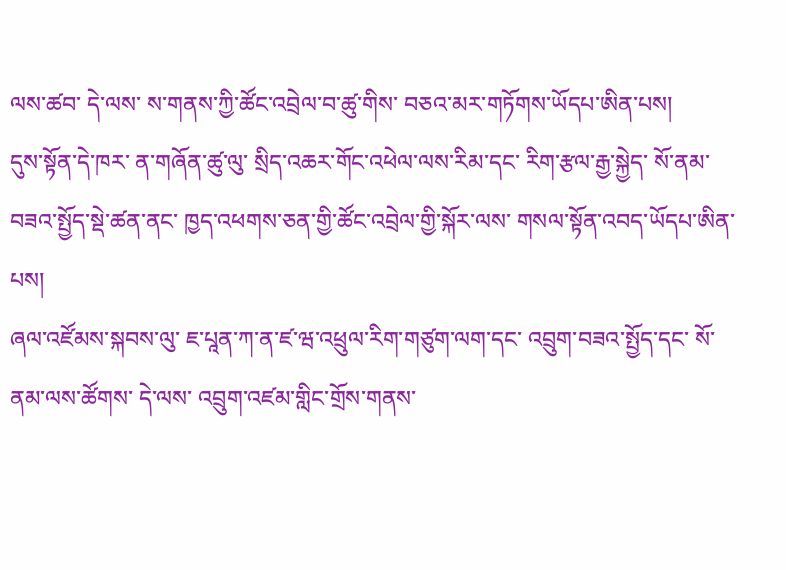ལས་ཚབ་ དེ་ལས་ ས་གནས་ཀྱི་ཚོང་འབྲེལ་བ་ཚུ་གིས་ བཅའ་མར་གཏོགས་ཡོདཔ་ཨིན་པས།
དུས་སྟོན་དེ་ཁར་ ན་གཞོན་ཚུ་ལུ་ སྲིད་འཆར་གོང་འཕེལ་ལས་རིམ་དང་ རིག་རྩལ་རྒྱ་སྐྱེད་ སོ་ནམ་བཟའ་སྤྱོད་སྡེ་ཚན་ནང་ ཁྱད་འཕགས་ཅན་གྱི་ཚོང་འབྲེལ་གྱི་སྐོར་ལས་ གསལ་སྟོན་འབད་ཡོདཔ་ཨིན་པས།
ཞལ་འཛོམས་སྐབས་ལུ་ ཇ་པཱན་ཀ་ན་ཛ་ཝ་འཕྲུལ་རིག་གཙུག་ལག་དང་ འབྲུག་བཟའ་སྤྱོད་དང་ སོ་ནམ་ལས་ཚོགས་ དེ་ལས་ འབྲུག་འཛམ་གླིང་གྲོས་གནས་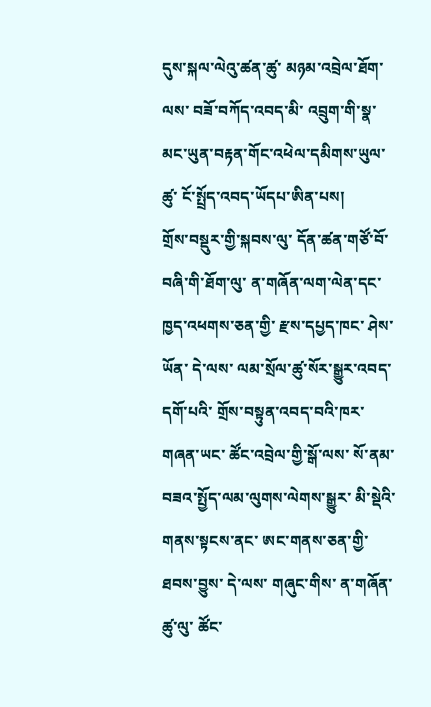དུས་སྐལ་ལེའུ་ཚན་ཚུ་ མཉམ་འབྲེལ་ཐོག་ལས་ བཟོ་བཀོད་འབད་མི་ འབྲུག་གི་སྣ་མང་ཡུན་བརྟན་གོང་འཕེལ་དམིགས་ཡུལ་ཚུ་ ངོ་སྤྲོད་འབད་ཡོདཔ་ཨིན་པས།
གྲོས་བསྡུར་གྱི་སྐབས་ལུ་ དོན་ཚན་གཙོ་བོ་བཞི་གི་ཐོག་ལུ་ ན་གཞོན་ལག་ལེན་དང་ ཁྱད་འཕགས་ཅན་གྱི་ རྫས་དཔྱད་ཁང་ ཤེས་ཡོན་ དེ་ལས་ ལམ་སྲོལ་ཚུ་སོར་སྒྱུར་འབད་དགོ་པའི་ གྲོས་བསྟུན་འབད་བའི་ཁར་ གཞན་ཡང་ ཚོང་འབྲེལ་གྱི་སྒོ་ལས་ སོ་ནམ་བཟའ་སྤྱོད་ལམ་ལུགས་ལེགས་སྒྱུར་ མི་སྡེའི་གནས་སྟངས་ནང་ ཨང་གནས་ཅན་གྱི་ཐབས་བྱུས་ དེ་ལས་ གཞུང་གིས་ ན་གཞོན་ཚུ་ལུ་ ཚོང་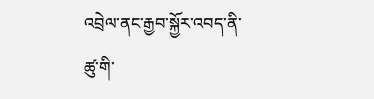འབྲེལ་ནང་རྒྱབ་སྐྱོར་འབད་ནི་ཚུ་གི་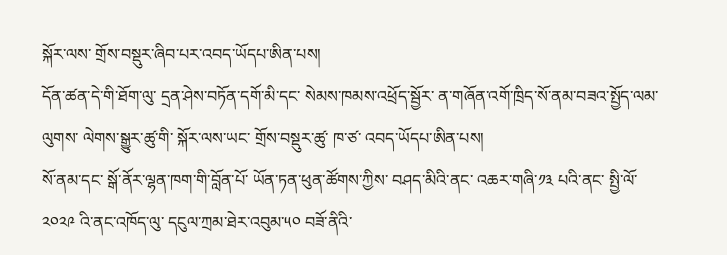སྐོར་ལས་ གྲོས་བསྡུར་ཞིབ་པར་འབད་ཡོདཔ་ཨིན་པས།
དོན་ཚན་དེ་གི་ཐོག་ལུ་ དྲན་ཤེས་བཏོན་དགོ་མི་དང་ སེམས་ཁམས་འཕྲོད་སྦྱོར་ ན་གཞོན་འགོ་ཁྲིད་སོ་ནམ་བཟའ་སྤྱོད་ལམ་ལུགས་ ལེགས་སྒྱུར་ཚུ་གི་ སྐོར་ལས་ཡང་ གྲོས་བསྡུར་ཚུ་ ཁ་ཙ་ འབད་ཡོདཔ་ཨིན་པས།
སོ་ནམ་དང་ སྒོ་ནོར་ལྷན་ཁག་གི་བློན་པོ་ ཡོན་ཏན་ཕུན་ཚོགས་ཀྱིས་ བཤད་མིའི་ནང་ འཆར་གཞི་༡༣ པའི་ནང་ སྤྱི་ལོ་༢༠༢༩ འི་ནང་འཁོད་ལུ་ དངུལ་ཀྲམ་ཐེར་འབུམ་༥༠ བཟོ་ནིའི་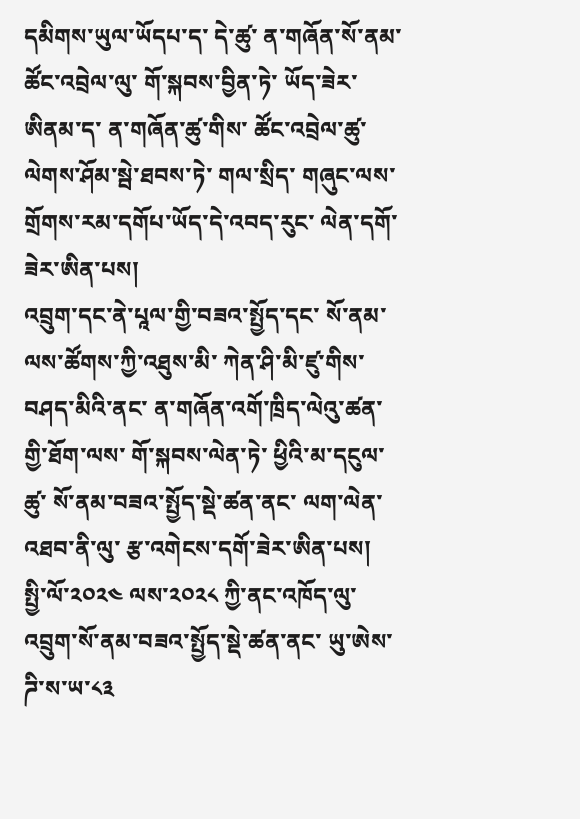དམིགས་ཡུལ་ཡོདཔ་ད་ དེ་ཚུ་ ན་གཞོན་སོ་ནམ་ཚོང་འབྲེལ་ལུ་ གོ་སྐབས་བྱིན་ཏེ་ ཡོད་ཟེར་ཨིནམ་ད་ ན་གཞོན་ཚུ་གིས་ ཚོང་འབྲེལ་ཚུ་ ལེགས་ཤོམ་སྦེ་ཐབས་ཏེ་ གལ་སྲིད་ གཞུང་ལས་ གྲོགས་རམ་དགོཔ་ཡོད་དེ་འབད་རུང་ ལེན་དགོ་ཟེར་ཨིན་པས།
འབྲུག་དང་ནེ་པཱལ་གྱི་བཟའ་སྤྱོད་དང་ སོ་ནམ་ལས་ཚོགས་ཀྱི་འཐུས་མི་ ཀེན་ཤི་མི་ཛུ་གིས་ བཤད་མིའི་ནང་ ན་གཞོན་འགོ་ཁྲིད་ལེའུ་ཚན་གྱི་ཐོག་ལས་ གོ་སྐབས་ལེན་ཏེ་ ཕྱིའི་མ་དངུལ་ཚུ་ སོ་ནམ་བཟའ་སྤྱོད་སྡེ་ཚན་ནང་ ལག་ལེན་འཐབ་ནི་ལུ་ རྩ་འགེངས་དགོ་ཟེར་ཨིན་པས།
སྤྱི་ལོ་༢༠༢༤ ལས་༢༠༢༨ ཀྱི་ནང་འཁོད་ལུ་ འབྲུག་སོ་ནམ་བཟའ་སྤྱོད་སྡེ་ཚན་ནང་ ཡུ་ཨེས་ཌི་ས་ཡ་༨༣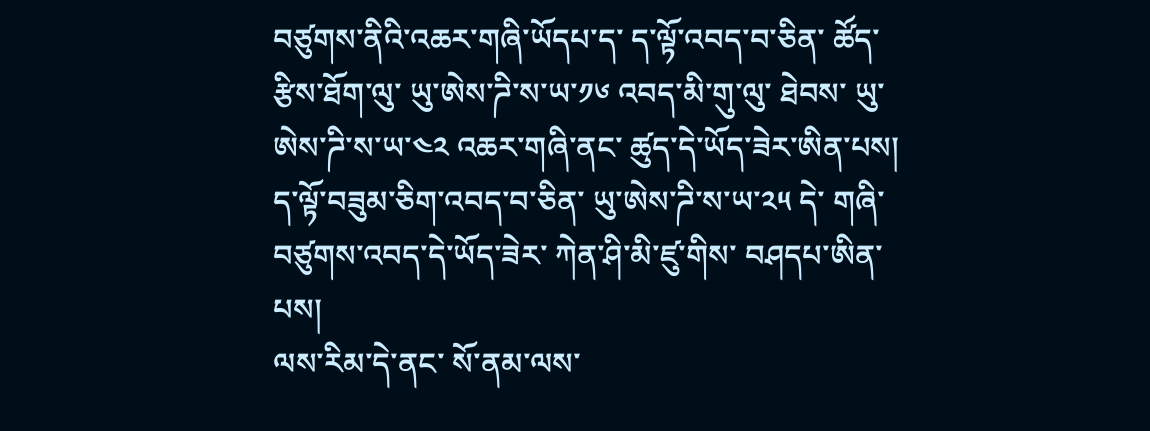བཙུགས་ནིའི་འཆར་གཞི་ཡོདཔ་ད་ ད་ལྟོ་འབད་བ་ཅིན་ ཚོད་རྩིས་ཐོག་ལུ་ ཡུ་ཨེས་ཌི་ས་ཡ་༡༦ འབད་མི་གུ་ལུ་ ཐེབས་ ཡུ་ཨེས་ཌི་ས་ཡ་༤༢ འཆར་གཞི་ནང་ ཚུད་དེ་ཡོད་ཟེར་ཨིན་པས།
ད་ལྟོ་བཟུམ་ཅིག་འབད་བ་ཅིན་ ཡུ་ཨེས་ཌི་ས་ཡ་༢༥ དེ་ གཞི་བཙུགས་འབད་དེ་ཡོད་ཟེར་ ཀེན་ཤི་མི་ཛུ་གིས་ བཤདཔ་ཨིན་པས།
ལས་རིམ་དེ་ནང་ སོ་ནམ་ལས་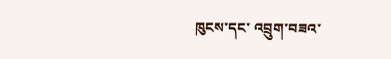ཁུངས་དང་ འབྲུག་བཟའ་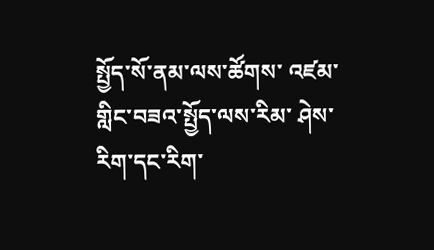སྤྱོད་སོ་ནམ་ལས་ཚོགས་ འཛམ་གླིང་བཟའ་སྤྱོད་ལས་རིམ་ ཤེས་རིག་དང་རིག་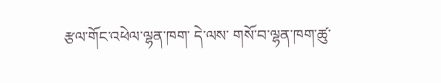རྩལ་གོང་འཕེལ་ལྷན་ཁག་ དེ་ལས་ གསོ་བ་ལྷན་ཁག་ཚུ་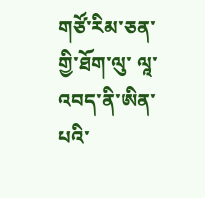གཙོ་རིམ་ཅན་གྱི་ཐོག་ལུ་ ལཱ་འབད་ནི་ཨིན་པའི་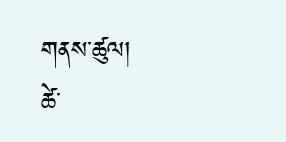གནས་ཚུལ།
ཚེ་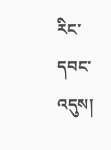རིང་དབང་འདུས།